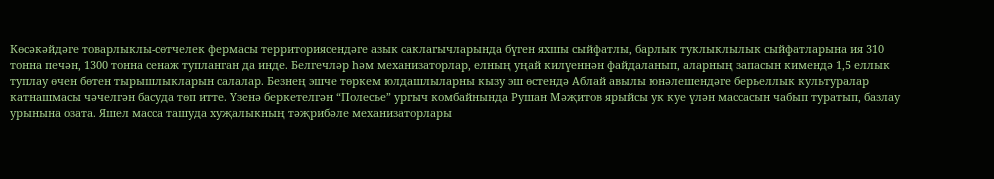Көсәкәйдәге товарлыклы-сөтчелек фермасы территориясендәге азык саклагычларында бүген яхшы сыйфатлы, барлык туклыклылык сыйфатларына ия 310 тонна печән, 1300 тонна сенаж тупланган да инде. Белгечләр һәм механизаторлар, елның уңай килүеннән файдаланып, аларның запасын кимендә 1,5 еллык туплау өчен бөтен тырышлыкларын салалар. Безнең эшче төркем юлдашлыларны кызу эш өстендә Аблай авылы юнәлешендәге берьеллык культуралар катнашмасы чәчелгән басуда төп итте. Үзенә беркетелгән “Полесье” ургыч комбайнында Рушан Мәҗитов ярыйсы ук куе үлән массасын чабып туратып, базлау урынына озата. Яшел масса ташуда хуҗалыкның тәҗрибәле механизаторлары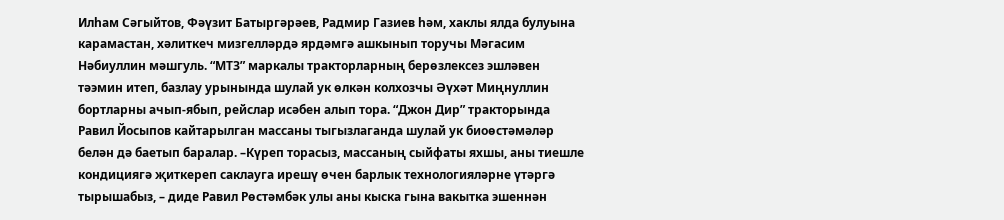Илһам Сәгыйтов, Фәүзит Батыргәрәев, Радмир Газиев һәм, хаклы ялда булуына карамастан, хәлиткеч мизгелләрдә ярдәмгә ашкынып торучы Мәгасим Нәбиуллин мәшгуль. “МТЗ” маркалы тракторларның берөзлексез эшләвен тәэмин итеп, базлау урынында шулай ук өлкән колхозчы Әүхәт Миңнуллин бортларны ачып-ябып, рейслар исәбен алып тора. “Джон Дир” тракторында Равил Йосыпов кайтарылган массаны тыгызлаганда шулай ук биоөстәмәләр белән дә баетып баралар. –Күреп торасыз, массаның сыйфаты яхшы, аны тиешле кондициягә җиткереп саклауга ирешү өчен барлык технологияләрне үтәргә тырышабыз, – диде Равил Рөстәмбәк улы аны кыска гына вакытка эшеннән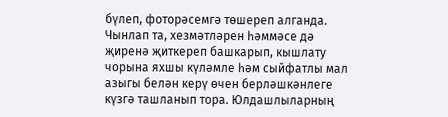бүлеп, фоторәсемгә төшереп алганда. Чынлап та, хезмәтләрен һәммәсе дә җиренә җиткереп башкарып, кышлату чорына яхшы күләмле һәм сыйфатлы мал азыгы белән керү өчен берләшкәнлеге күзгә ташланып тора. Юлдашлыларның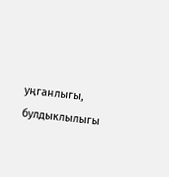уңганлыгы, булдыклылыгы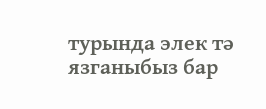турында элек тә язганыбыз бар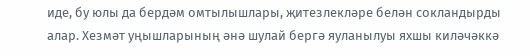иде, бу юлы да бердәм омтылышлары, җитезлекләре белән сокландырды алар. Хезмәт уңышларының әнә шулай бергә яуланылуы яхшы киләчәккә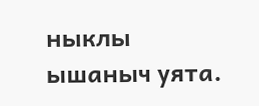ныклы ышаныч уята.